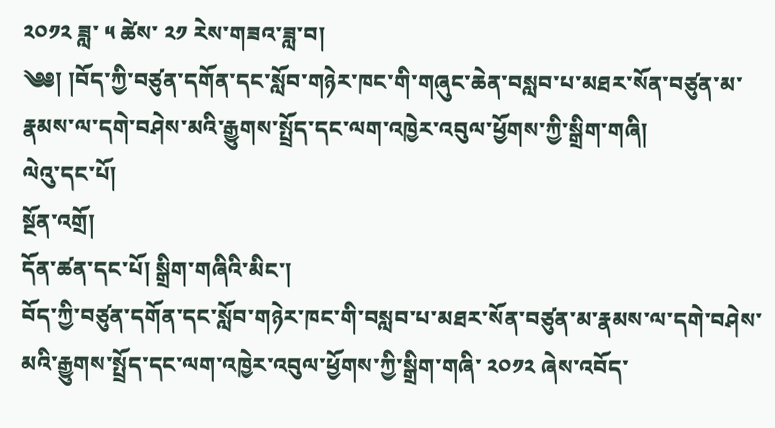༢༠༡༢ ཟླ་ ༥ ཚེས་ ༢༡ རེས་གཟའ་ཟླ་བ།
༄༅། །བོད་ཀྱི་བཙུན་དགོན་དང་སློབ་གཉེར་ཁང་གི་གཞུང་ཆེན་བསླབ་པ་མཐར་སོན་བཙུན་མ་རྣམས་ལ་དགེ་བཤེས་མའི་རྒྱུགས་སྤྲོད་དང་ལག་འཁྱེར་འབུལ་ཕྱོགས་ཀྱི་སྒྲིག་གཞི།
ལེའུ་དང་པོ།
སྔོན་འགྲོ།
དོན་ཚན་དང་པོ། སྒྲིག་གཞིའི་མིང་།
བོད་ཀྱི་བཙུན་དགོན་དང་སློབ་གཉེར་ཁང་གི་བསླབ་པ་མཐར་སོན་བཙུན་མ་རྣམས་ལ་དགེ་བཤེས་མའི་རྒྱུགས་སྤྲོད་དང་ལག་འཁྱེར་འབུལ་ཕྱོགས་ཀྱི་སྒྲིག་གཞི་ ༢༠༡༢ ཞེས་འབོད་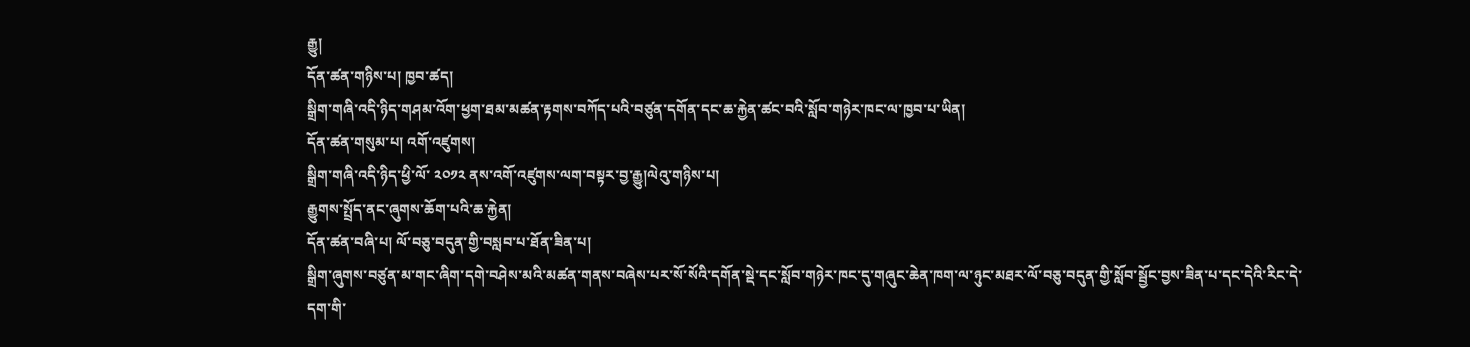རྒྱུ།
དོན་ཚན་གཉིས་པ། ཁྱབ་ཚད།
སྒྲིག་གཞི་འདི་ཉིད་གཤམ་འོག་ཕྱག་ཐམ་མཚན་རྟགས་བཀོད་པའི་བཙུན་དགོན་དང་ཆ་རྐྱེན་ཚང་བའི་སློབ་གཉེར་ཁང་ལ་ཁྱབ་པ་ཡིན།
དོན་ཚན་གསུམ་པ། འགོ་འཛུགས།
སྒྲིག་གཞི་འདི་ཉིད་ཕྱི་ལོ་ ༢༠༡༢ ནས་འགོ་འཛུགས་ལག་བསྟར་བྱ་རྒྱུ།ལེའུ་གཉིས་པ།
རྒྱུགས་སྤྲོད་ནང་ཞུགས་ཆོག་པའི་ཆ་རྐྱེན།
དོན་ཚན་བཞི་པ། ལོ་བཅུ་བདུན་གྱི་བསླབ་པ་ཐོན་ཟིན་པ།
སྒྲིག་ཞུགས་བཙུན་མ་གང་ཞིག་དགེ་བཤེས་མའི་མཚན་གནས་བཞེས་པར་སོ་སོའི་དགོན་སྡེ་དང་སློབ་གཉེར་ཁང་དུ་གཞུང་ཆེན་ཁག་ལ་ཉུང་མཐར་ལོ་བཅུ་བདུན་གྱི་སློབ་སྦྱོང་བྱས་ཟིན་པ་དང་དེའི་རིང་དེ་དག་གི་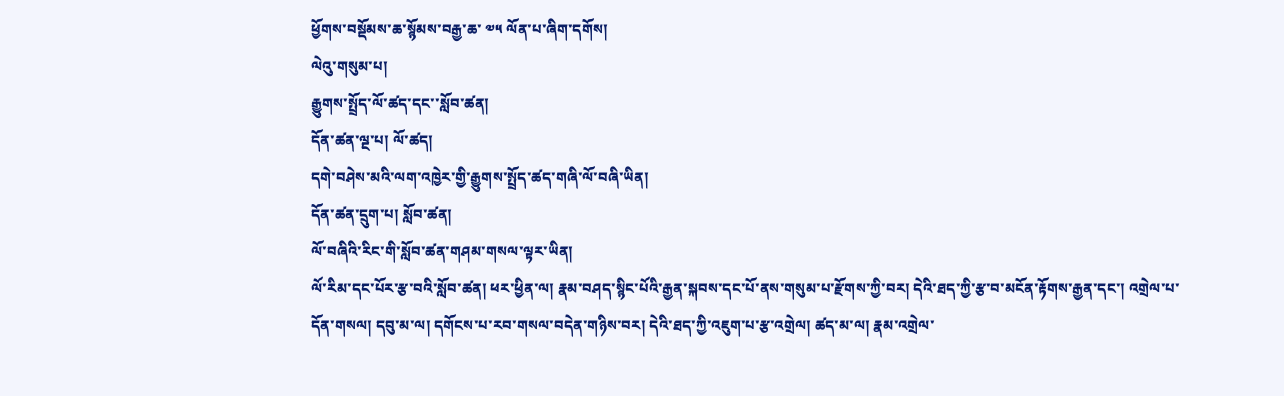ཕྱོགས་བསྡོམས་ཆ་སྙོམས་བརྒྱ་ཆ་ ༧༥ ལོན་པ་ཞིག་དགོས།
ལེའུ་གསུམ་པ།
རྒྱུགས་སྤྲོད་ལོ་ཚད་དང་་སློབ་ཚན།
དོན་ཚན་ལྔ་པ། ལོ་ཚད།
དགེ་བཤེས་མའི་ལག་འཁྱེར་གྱི་རྒྱུགས་སྤྲོད་ཚད་གཞི་ལོ་བཞི་ཡིན།
དོན་ཚན་དྲུག་པ། སློབ་ཚན།
ལོ་བཞིའི་རིང་གི་སློབ་ཚན་གཤམ་གསལ་ལྟར་ཡིན།
ལོ་རིམ་དང་པོར་རྩ་བའི་སློབ་ཚན། ཕར་ཕྱིན་ལ། རྣམ་བཤད་སྙིང་པོའི་རྒྱན་སྐབས་དང་པོ་ནས་གསུམ་པ་རྫོགས་ཀྱི་བར། དེའི་ཐད་ཀྱི་རྩ་བ་མངོན་རྟོགས་རྒྱན་དང་། འགྲེལ་པ་དོན་གསལ། དབུ་མ་ལ། དགོངས་པ་རབ་གསལ་བདེན་གཉིས་བར། དེའི་ཐད་ཀྱི་འཇུག་པ་རྩ་འགྲེལ། ཚད་མ་ལ། རྣམ་འགྲེལ་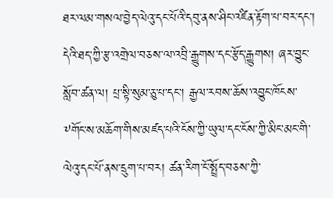ཐར་ལམ་གསལ་བྱེད་ལེའུ་དང་པོའི་དབུ་ནས་ཤིང་འཛིན་རྟོག་པ་བར་དང་། དེའི་ཐད་ཀྱི་རྩ་འགྲེལ་བཅས་ལ་འབྲི་རྒྱུགས་དང་རྩོད་རྒྱུགས། ཞར་བྱུང་སློབ་ཚན་ལ། པྲ་སྟི་སུམ་ཅུ་པ་དང་། རྒྱལ་རབས་ཆོས་འབྱུང་ཁོངས་༸གོང་ས་མཆོག་གིས་མཛད་པའི་ངོས་ཀྱི་ཡུལ་དང་ངོས་ཀྱི་མིང་མང་གི་ལེའུ་དང་པོ་ནས་དྲུག་པ་བར། ཚན་རིག་ངོ་སྤྲོད་བཅས་ཀྱི་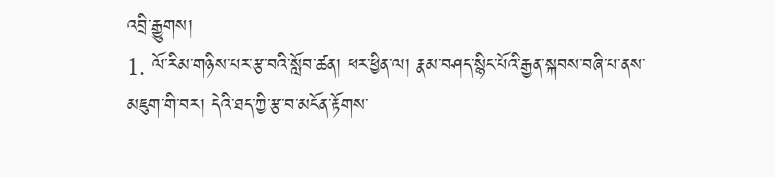འབྲི་རྒྱུགས།
1. ལོ་རིམ་གཉིས་པར་རྩ་བའི་སློབ་ཚན། ཕར་ཕྱིན་ལ། རྣམ་བཤད་སྙིང་པོའི་རྒྱན་སྐབས་བཞི་པ་ནས་མཇུག་གི་བར། དེའི་ཐད་ཀྱི་རྩ་བ་མངོན་རྟོགས་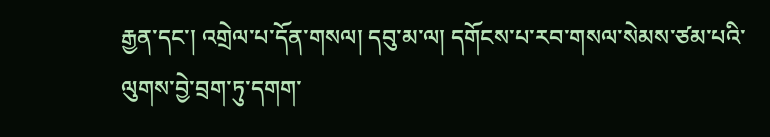རྒྱན་དང་། འགྲེལ་པ་དོན་གསལ། དབུ་མ་ལ། དགོངས་པ་རབ་གསལ་སེམས་ཙམ་པའི་ལུགས་བྱེ་བྲག་ཏུ་དགག་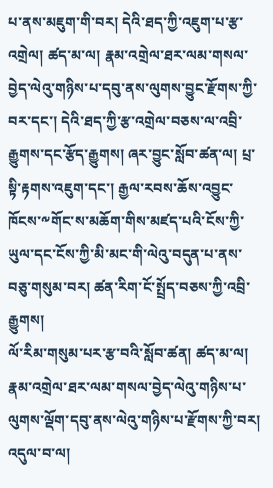པ་ནས་མཇུག་གི་བར། དེའི་ཐད་ཀྱི་འཇུག་པ་རྩ་འགྲེལ། ཚད་མ་ལ། རྣམ་འགྲེལ་ཐར་ལམ་གསལ་བྱེད་ལེའུ་གཉིས་པ་དབུ་ནས་ལུགས་བྱུང་རྫོགས་ཀྱི་བར་དང་། དེའི་ཐད་ཀྱི་རྩ་འགྲེལ་བཅས་ལ་འབྲི་རྒྱུགས་དང་རྩོད་རྒྱུགས། ཞར་བྱུང་སློབ་ཚན་ལ། པྲ་སྟི་རྟགས་འཇུག་དང་། རྒྱལ་རབས་ཆོས་འབྱུང་ཁོངས་༸གོང་ས་མཆོག་གིས་མཛད་པའི་ངོས་ཀྱི་ཡུལ་དང་ངོས་ཀྱི་མི་མང་གི་ལེའུ་བདུན་པ་ནས་བཅུ་གསུམ་བར། ཚན་རིག་ངོ་སྤྲོད་བཅས་ཀྱི་འབྲི་རྒྱུགས།
ལོ་རིམ་གསུམ་པར་རྩ་བའི་སློབ་ཚན། ཚད་མ་ལ། རྣམ་འགྲེལ་ཐར་ལམ་གསལ་བྱེད་ལེའུ་གཉིས་པ་ལུགས་ལྡོག་དབུ་ནས་ལེའུ་གཉིས་པ་རྫོགས་ཀྱི་བར། འདུལ་བ་ལ།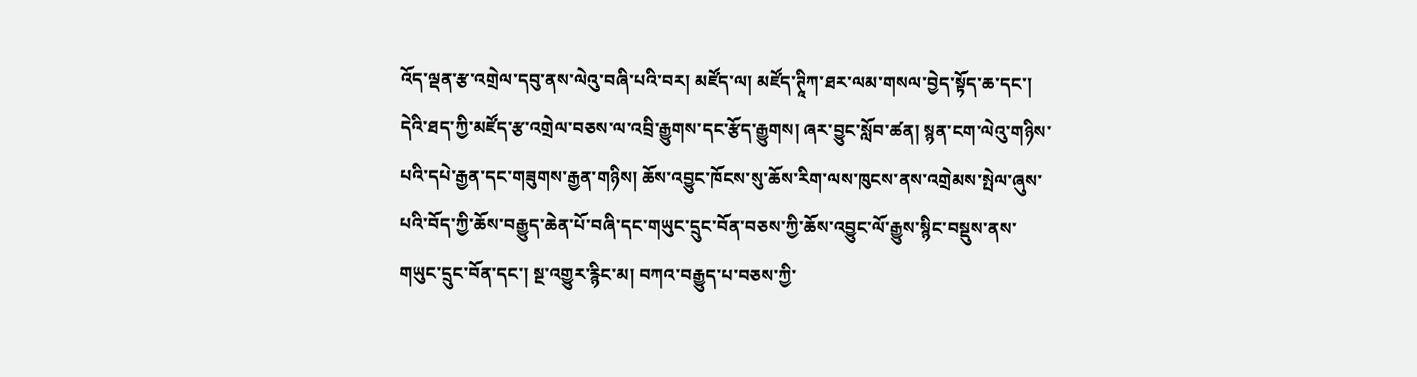འོད་ལྡན་རྩ་འགྲེལ་དབུ་ནས་ལེའུ་བཞི་པའི་བར། མཛོད་ལ། མཛོད་ཊཱིཀ་ཐར་ལམ་གསལ་བྱེད་སྟོད་ཆ་དང་། དེའི་ཐད་ཀྱི་མཛོད་རྩ་འགྲེལ་བཅས་ལ་འབྲི་རྒྱུགས་དང་རྩོད་རྒྱུགས། ཞར་བྱུང་སློབ་ཚན། སྙན་ངག་ལེའུ་གཉིས་པའི་དཔེ་རྒྱན་དང་གཟུགས་རྒྱན་གཉིས། ཆོས་འབྱུང་ཁོངས་སུ་ཆོས་རིག་ལས་ཁུངས་ནས་འགྲེམས་སྤེལ་ཞུས་པའི་བོད་ཀྱི་ཆོས་བརྒྱུད་ཆེན་པོ་བཞི་དང་གཡུང་དྲུང་བོན་བཅས་ཀྱི་ཆོས་འབྱུང་ལོ་རྒྱུས་སྙིང་བསྡུས་ནས་གཡུང་དྲུང་བོན་དང་། སྔ་འགྱུར་རྙིང་མ། བཀའ་བརྒྱུད་པ་བཅས་ཀྱི་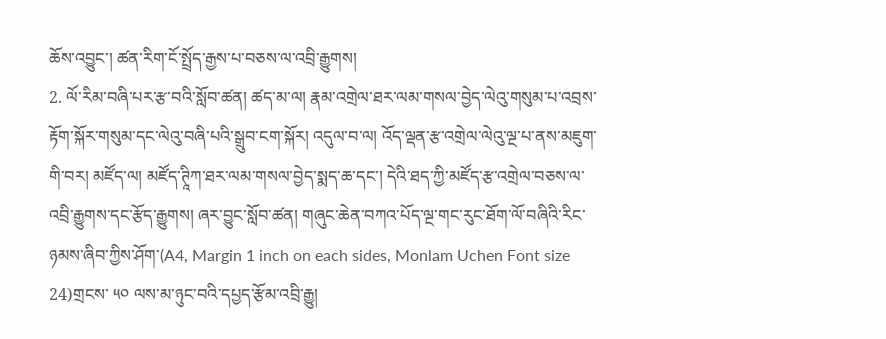ཆོས་འབྱུང་། ཚན་རིག་ངོ་སྤྲོད་རྒྱས་པ་བཅས་ལ་འབྲི་རྒྱུགས།
2. ལོ་རིམ་བཞི་པར་རྩ་བའི་སློབ་ཚན། ཚད་མ་ལ། རྣམ་འགྲེལ་ཐར་ལམ་གསལ་བྱེད་ལེའུ་གསུམ་པ་འབྲས་རྟོག་སྐོར་གསུམ་དང་ལེའུ་བཞི་པའི་སྒྲུབ་ངག་སྐོར། འདུལ་བ་ལ། འོད་ལྡན་རྩ་འགྲེལ་ལེའུ་ལྔ་པ་ནས་མཇུག་གི་བར། མཛོད་ལ། མཛོད་ཊཱིཀ་ཐར་ལམ་གསལ་བྱེད་སྨད་ཆ་དང་། དེའི་ཐད་ཀྱི་མཛོད་རྩ་འགྲེལ་བཅས་ལ་འབྲི་རྒྱུགས་དང་རྩོད་རྒྱུགས། ཞར་བྱུང་སློབ་ཚན། གཞུང་ཆེན་བཀའ་པོད་ལྔ་གང་རུང་ཐོག་ལོ་བཞིའི་རིང་ཉམས་ཞིབ་ཀྱིས་ཤོག་(A4, Margin 1 inch on each sides, Monlam Uchen Font size 24)གྲངས་ ༥༠ ལས་མ་ཉུང་བའི་དཔྱད་རྩོམ་འབྲི་རྒྱུ།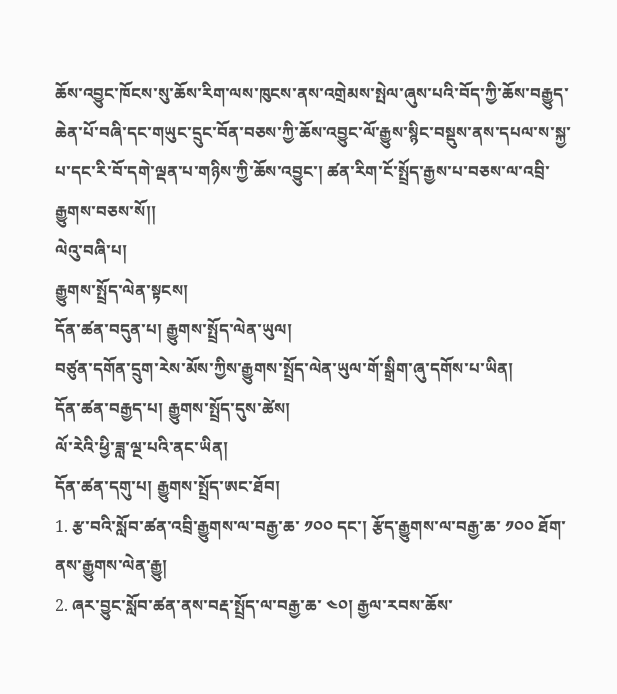ཆོས་འབྱུང་ཁོངས་སུ་ཆོས་རིག་ལས་ཁུངས་ནས་འགྲེམས་སྤེལ་ཞུས་པའི་བོད་ཀྱི་ཆོས་བརྒྱུད་ཆེན་པོ་བཞི་དང་གཡུང་དྲུང་བོན་བཅས་ཀྱི་ཆོས་འབྱུང་ལོ་རྒྱུས་སྙིང་བསྡུས་ནས་དཔལ་ས་སྐྱ་པ་དང་རི་བོ་དགེ་ལྡན་པ་གཉིས་ཀྱི་ཆོས་འབྱུང་། ཚན་རིག་ངོ་སྤྲོད་རྒྱས་པ་བཅས་ལ་འབྲི་རྒྱུགས་བཅས་སོ།།
ལེའུ་བཞི་པ།
རྒྱུགས་སྤྲོད་ལེན་སྟངས།
དོན་ཚན་བདུན་པ། རྒྱུགས་སྤྲོད་ལེན་ཡུལ།
བཙུན་དགོན་དྲུག་རེས་མོས་ཀྱིས་རྒྱུགས་སྤྲོད་ལེན་ཡུལ་གོ་སྒྲིག་ཞུ་དགོས་པ་ཡིན།
དོན་ཚན་བརྒྱད་པ། རྒྱུགས་སྤྲོད་དུས་ཚེས།
ལོ་རེའི་ཕྱི་ཟླ་ལྔ་པའི་ནང་ཡིན།
དོན་ཚན་དགུ་པ། རྒྱུགས་སྤྲོད་ཨང་ཐོབ།
1. རྩ་བའི་སློབ་ཚན་འབྲི་རྒྱུགས་ལ་བརྒྱ་ཆ་ ༡༠༠ དང་། རྩོད་རྒྱུགས་ལ་བརྒྱ་ཆ་ ༡༠༠ ཐོག་ནས་རྒྱུགས་ལེན་རྒྱུ།
2. ཞར་བྱུང་སློབ་ཚན་ནས་བརྡ་སྤྲོད་ལ་བརྒྱ་ཆ་ ༤༠། རྒྱལ་རབས་ཆོས་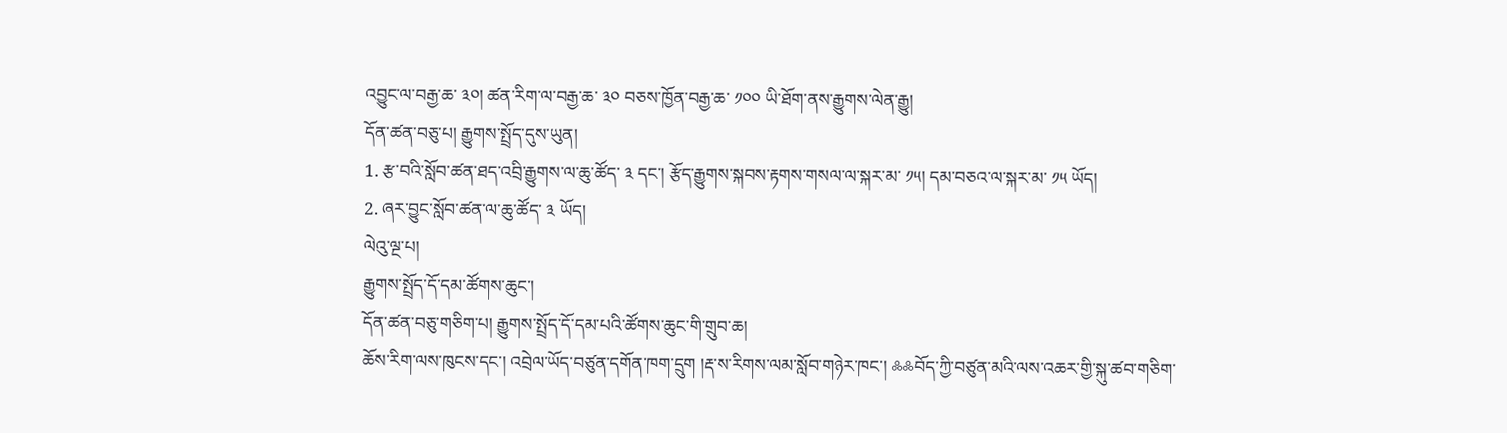འབྱུང་ལ་བརྒྱ་ཆ་ ༣༠། ཚན་རིག་ལ་བརྒྱ་ཆ་ ༣༠ བཅས་ཁྱོན་བརྒྱ་ཆ་ ༡༠༠ ཡི་ཐོག་ནས་རྒྱུགས་ལེན་རྒྱུ།
དོན་ཚན་བཅུ་པ། རྒྱུགས་སྤྲོད་དུས་ཡུན།
1. རྩ་བའི་སློབ་ཚན་ཐད་འབྲི་རྒྱུགས་ལ་ཆུ་ཚོད་ ༣ དང་། རྩོད་རྒྱུགས་སྐབས་རྟགས་གསལ་ལ་སྐར་མ་ ༡༥། དམ་བཅའ་ལ་སྐར་མ་ ༡༥ ཡོད།
2. ཞར་བྱུང་སློབ་ཚན་ལ་ཆུ་ཚོད་ ༣ ཡོད།
ལེའུ་ལྔ་པ།
རྒྱུགས་སྤྲོད་དོ་དམ་ཚོགས་ཆུང་།
དོན་ཚན་བཅུ་གཅིག་པ། རྒྱུགས་སྤྲོད་དོ་དམ་པའི་ཚོགས་ཆུང་གི་གྲུབ་ཆ།
ཆོས་རིག་ལས་ཁུངས་དང་། འབྲེལ་ཡོད་བཙུན་དགོན་ཁག་དྲུག །རྡ་ས་རིགས་ལམ་སློབ་གཉེར་ཁང་། ༜༜བོད་ཀྱི་བཙུན་མའི་ལས་འཆར་གྱི་སྐུ་ཚབ་གཅིག་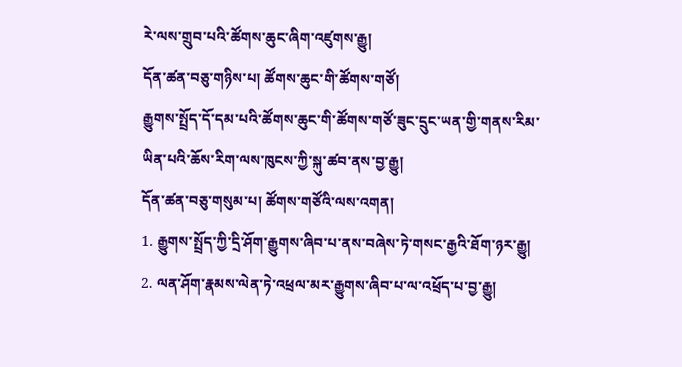རེ་ལས་གྲུབ་པའི་ཚོགས་ཆུང་ཞིག་འཛུགས་རྒྱུ།
དོན་ཚན་བཅུ་གཉིས་པ། ཚོགས་ཆུང་གི་ཚོགས་གཙོ།
རྒྱུགས་སྤྲོད་དོ་དམ་པའི་ཚོགས་ཆུང་གི་ཚོགས་གཙོ་ཟུང་དྲུང་ཡན་གྱི་གནས་རིམ་ཡིན་པའི་ཆོས་རིག་ལས་ཁུངས་ཀྱི་སྐུ་ཚབ་ནས་བྱ་རྒྱུ།
དོན་ཚན་བཅུ་གསུམ་པ། ཚོགས་གཙོའི་ལས་འགན།
1. རྒྱུགས་སྤྲོད་ཀྱི་དྲི་ཤོག་རྒྱུགས་ཞིབ་པ་ནས་བཞེས་ཏེ་གསང་རྒྱའི་ཐོག་ཉར་རྒྱུ།
2. ལན་ཤོག་རྣམས་ལེན་ཏེ་འཕྲལ་མར་རྒྱུགས་ཞིབ་པ་ལ་འཕྲོད་པ་བྱ་རྒྱུ།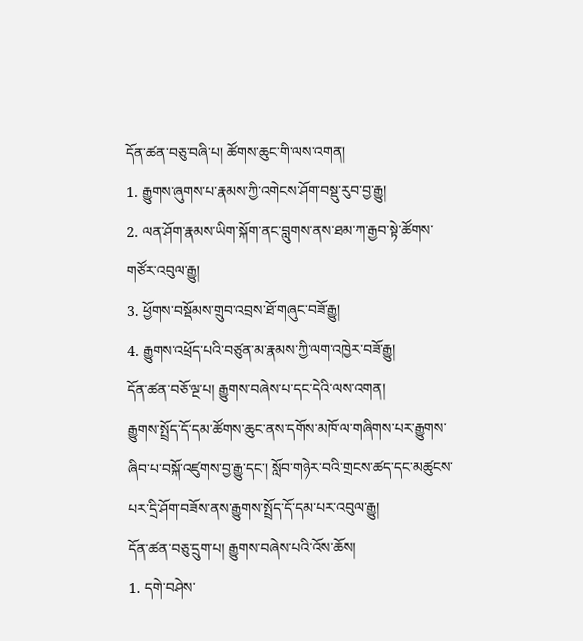དོན་ཚན་བཅུ་བཞི་པ། ཚོགས་ཆུང་གི་ལས་འགན།
1. རྒྱུགས་ཞུགས་པ་རྣམས་ཀྱི་འགེངས་ཤོག་བསྡུ་རུབ་བྱ་རྒྱུ།
2. ལན་ཤོག་རྣམས་ཡིག་སྐོག་ནང་བླུགས་ནས་ཐམ་ཀ་རྒྱབ་སྟེ་ཚོགས་གཙོར་འབུལ་རྒྱུ།
3. ཕྱོགས་བསྡོམས་གྲུབ་འབྲས་ཐོ་གཞུང་བཟོ་རྒྱུ།
4. རྒྱུགས་འཕྲོད་པའི་བཙུན་མ་རྣམས་ཀྱི་ལག་འཁྱེར་བཟོ་རྒྱུ།
དོན་ཚན་བཅོ་ལྔ་པ། རྒྱུགས་བཞེས་པ་དང་དེའི་ལས་འགན།
རྒྱུགས་སྤྲོད་དོ་དམ་ཚོགས་ཆུང་ནས་དགོས་མཁོ་ལ་གཞིགས་པར་རྒྱུགས་ཞིབ་པ་བསྐོ་འཛུགས་བྱ་རྒྱུ་དང་། སློབ་གཉེར་བའི་གྲངས་ཚད་དང་མཚུངས་པར་དྲི་ཤོག་བཟོས་ནས་རྒྱུགས་སྤྲོད་དོ་དམ་པར་འབུལ་རྒྱུ།
དོན་ཚན་བཅུ་དྲུག་པ། རྒྱུགས་བཞེས་པའི་འོས་ཆོས།
1. དགེ་བཤེས་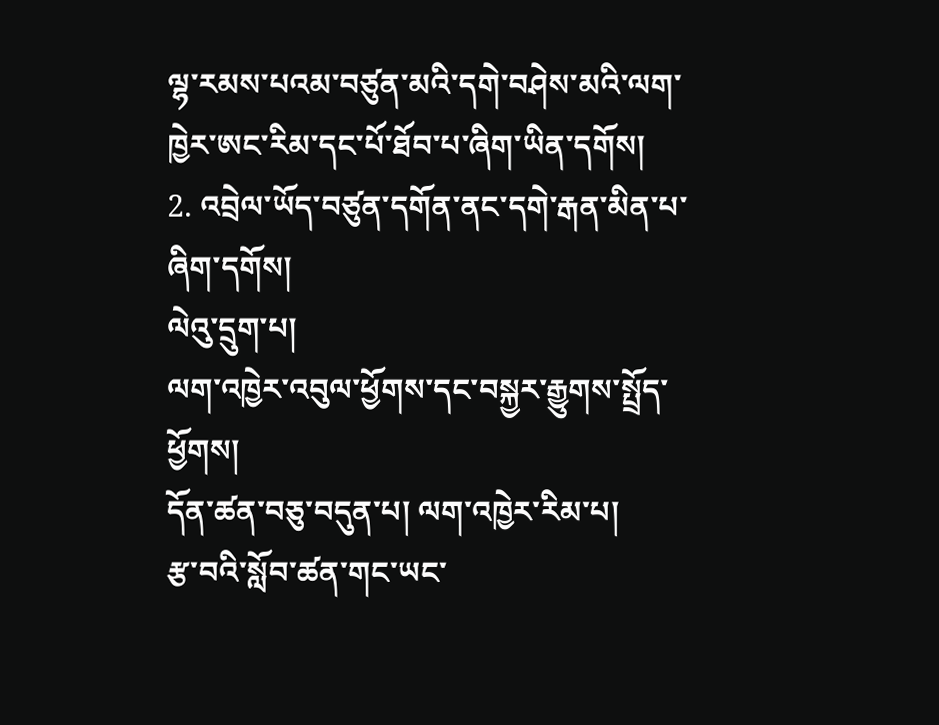ལྷ་རམས་པའམ་བཙུན་མའི་དགེ་བཤེས་མའི་ལག་ཁྱེར་ཨང་རིམ་དང་པོ་ཐོབ་པ་ཞིག་ཡིན་དགོས།
2. འབྲེལ་ཡོད་བཙུན་དགོན་ནང་དགེ་རྒན་མིན་པ་ཞིག་དགོས།
ལེའུ་དྲུག་པ།
ལག་འཁྱེར་འབུལ་ཕྱོགས་དང་བསྐྱར་རྒྱུགས་སྤྲོད་ཕྱོགས།
དོན་ཚན་བཅུ་བདུན་པ། ལག་འཁྱེར་རིམ་པ།
རྩ་བའི་སློབ་ཚན་གང་ཡང་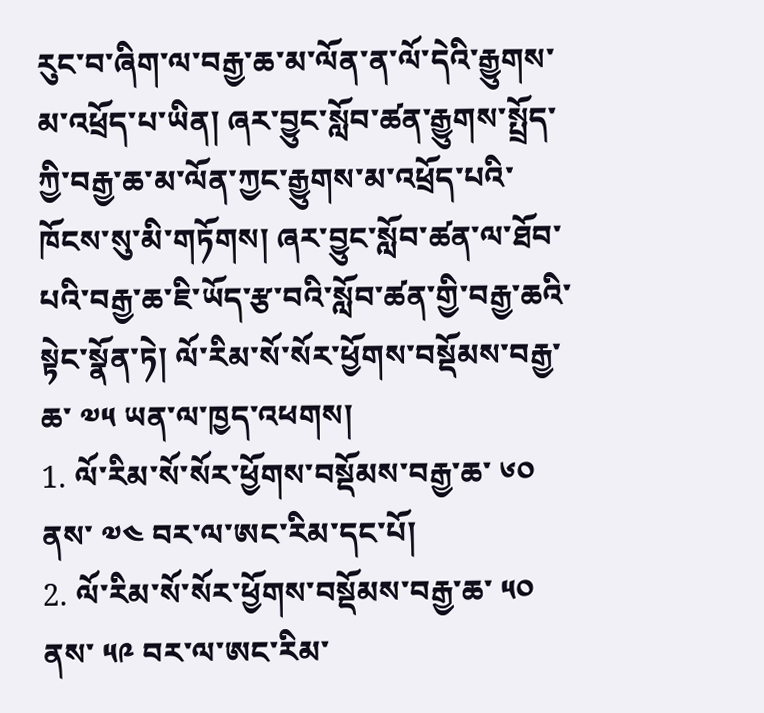རུང་བ་ཞིག་ལ་བརྒྱ་ཆ་མ་ལོན་ན་ལོ་དེའི་རྒྱུགས་མ་འཕྲོད་པ་ཡིན། ཞར་བྱུང་སློབ་ཚན་རྒྱུགས་སྤྲོད་ཀྱི་བརྒྱ་ཆ་མ་ལོན་ཀྱང་རྒྱུགས་མ་འཕྲོད་པའི་ཁོངས་སུ་མི་གཏོགས། ཞར་བྱུང་སློབ་ཚན་ལ་ཐོབ་པའི་བརྒྱ་ཆ་ཇི་ཡོད་རྩ་བའི་སློབ་ཚན་གྱི་བརྒྱ་ཆའི་སྟེང་སྣོན་ཏེ། ལོ་རིམ་སོ་སོར་ཕྱོགས་བསྡོམས་བརྒྱ་ཆ་ ༧༥ ཡན་ལ་ཁྱད་འཕགས།
1. ལོ་རིམ་སོ་སོར་ཕྱོགས་བསྡོམས་བརྒྱ་ཆ་ ༦༠ ནས་ ༧༤ བར་ལ་ཨང་རིམ་དང་པོ།
2. ལོ་རིམ་སོ་སོར་ཕྱོགས་བསྡོམས་བརྒྱ་ཆ་ ༥༠ ནས་ ༥༩ བར་ལ་ཨང་རིམ་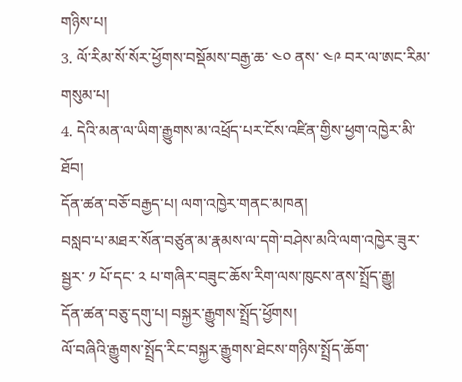གཉིས་པ།
3. ལོ་རིམ་སོ་སོར་ཕྱོགས་བསྡོམས་བརྒྱ་ཆ་ ༤༠ ནས་ ༤༩ བར་ལ་ཨང་རིམ་གསུམ་པ།
4. དེའི་མན་ལ་ཡིག་རྒྱུགས་མ་འཕྲོད་པར་ངོས་འཛིན་གྱིས་ཕྱག་འཁྱེར་མི་ཐོབ།
དོན་ཚན་བཅོ་བརྒྱད་པ། ལག་འཁྱེར་གནང་མཁན།
བསླབ་པ་མཐར་སོན་བཙུན་མ་རྣམས་ལ་དགེ་བཤེས་མའི་ལག་འཁྱེར་ཟུར་སྦྱར་ ༡ པོ་དང་ ༢ པ་གཞིར་བཟུང་ཆོས་རིག་ལས་ཁུངས་ནས་སྤྲོད་རྒྱུ།
དོན་ཚན་བཅུ་དགུ་པ། བསྐྱར་རྒྱུགས་སྤྲོད་ཕྱོགས།
ལོ་བཞིའི་རྒྱུགས་སྤྲོད་རིང་བསྐྱར་རྒྱུགས་ཐེངས་གཉིས་སྤྲོད་ཆོག་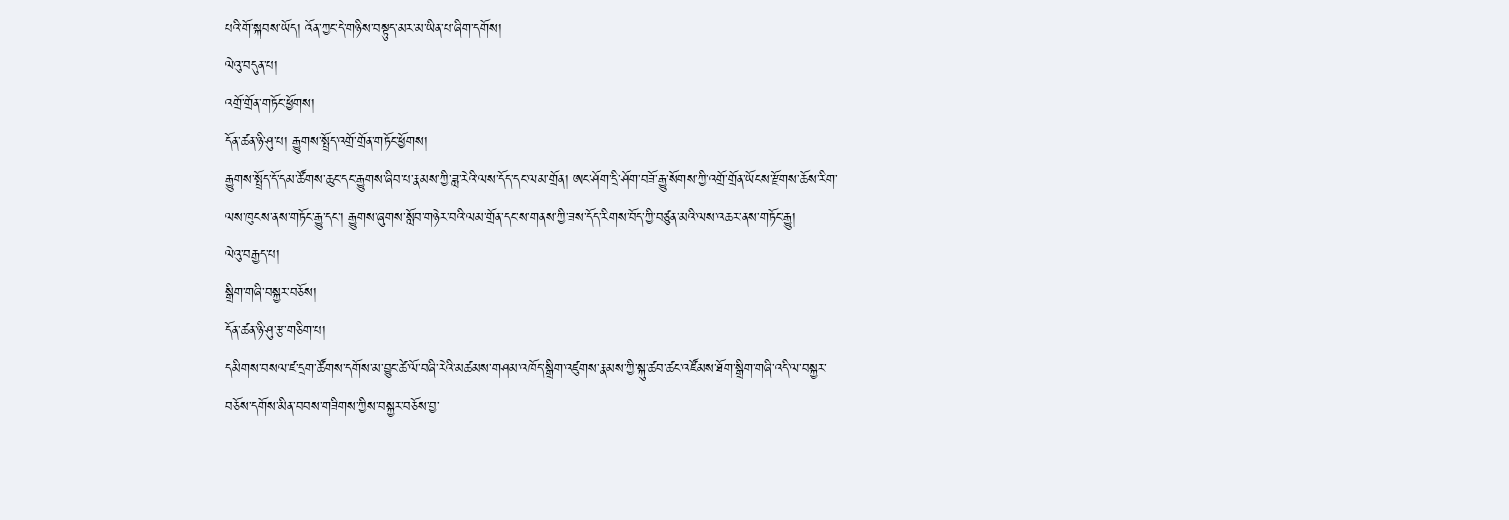པའི་གོ་སྐབས་ཡོད། འོན་ཀྱང་དེ་གཉིས་བསྟུད་མར་མ་ཡིན་པ་ཞིག་དགོས།
ལེའུ་བདུན་པ།
འགྲོ་གྲོན་གཏོང་ཕྱོགས།
དོན་ཚན་ཉི་ཤུ་པ། རྒྱུགས་སྤྲོད་འགྲོ་གྲོན་གཏོང་ཕྱོགས།
རྒྱུགས་སྤྲོད་དོ་དམ་ཚོགས་ཆུང་དང་རྒྱུགས་ཞིབ་པ་རྣམས་ཀྱི་ཟླ་རེའི་ལས་དོད་དང་ལམ་གྲོན། ཨང་ཤོག་དྲི་ཤོག་བཟོ་རྒྱུ་སོགས་ཀྱི་འགྲོ་གྲོན་ཡོངས་རྫོགས་ཆོས་རིག་ལས་ཁུངས་ནས་གཏོང་རྒྱུ་དང་། རྒྱུགས་ཞུགས་སློབ་གཉེར་བའི་ལམ་གྲོན་དང་ས་གནས་ཀྱི་ཟས་དོད་རིགས་བོད་ཀྱི་བཙུན་མའི་ལས་འཆར་ནས་གཏོང་རྒྱུ།
ལེའུ་བརྒྱད་པ།
སྒྲིག་གཞི་བསྐྱར་བཅོས།
དོན་ཚན་ཉི་ཤུ་རྩ་གཅིག་པ།
དམིགས་བསལ་ཛ་དྲག་ཚོགས་དགོས་མ་བྱུང་ཚེ་ལོ་བཞི་རེའི་མཚམས་གཤམ་འཁོད་སྒྲིག་འཛུགས་རྣམས་ཀྱི་སྐུ་ཚབ་ཚང་འཛོམས་ཐོག་སྒྲིག་གཞི་འདི་ལ་བསྐྱར་བཅོས་དགོས་མིན་བབས་གཟིགས་ཀྱིས་བསྐྱར་བཅོས་བྱ་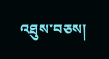འཐུས་བཅས།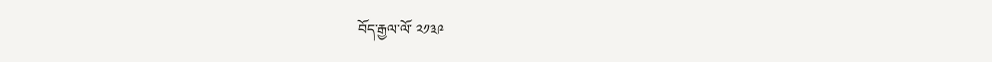བོད་རྒྱལ་ལོ་ ༢༡༣༩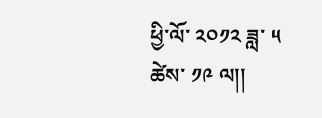ཕྱི་ལོ་ ༢༠༡༢ ཟླ་ ༥ ཚེས་ ༡༩ ལ།།